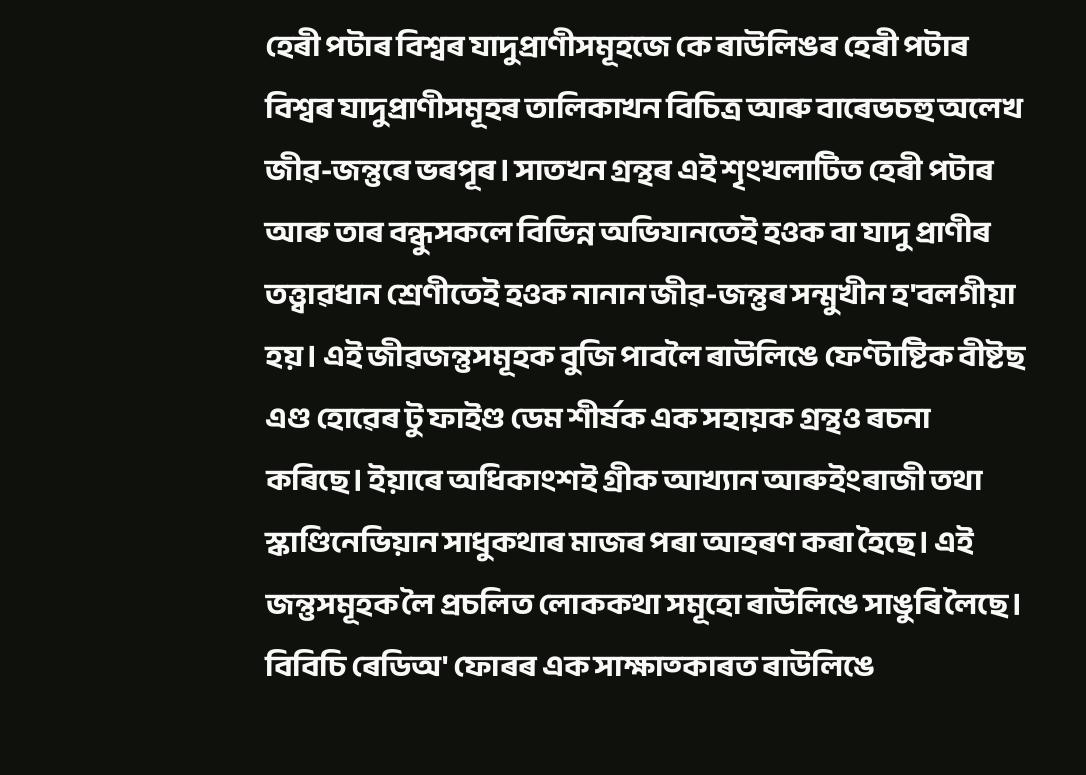হেৰী পটাৰ বিশ্বৰ যাদুপ্ৰাণীসমূহজে কে ৰাউলিঙৰ হেৰী পটাৰ বিশ্বৰ যাদুপ্ৰাণীসমূহৰ তালিকাখন বিচিত্ৰ আৰু বাৰেভচহু অলেখ জীৱ-জন্তুৰে ভৰপূৰ। সাতখন গ্ৰন্থৰ এই শৃংখলাটিত হেৰী পটাৰ আৰু তাৰ বন্ধুসকলে বিভিন্ন অভিযানতেই হওক বা যাদু প্ৰাণীৰ তত্ত্বাৱধান শ্ৰেণীতেই হওক নানান জীৱ-জন্তুৰ সন্মুখীন হ'বলগীয়া হয়। এই জীৱজন্তুসমূহক বুজি পাবলৈ ৰাউলিঙে ফেণ্টাষ্টিক বীষ্টছ এণ্ড হোৱেৰ টু ফাইণ্ড ডেম শীৰ্ষক এক সহায়ক গ্ৰন্থও ৰচনা কৰিছে। ইয়াৰে অধিকাংশই গ্ৰীক আখ্যান আৰুইংৰাজী তথা স্কাণ্ডিনেভিয়ান সাধুকথাৰ মাজৰ পৰা আহৰণ কৰা হৈছে। এই জন্তুসমূহক লৈ প্ৰচলিত লোককথা সমূহো ৰাউলিঙে সাঙুৰি লৈছে। বিবিচি ৰেডিঅ' ফোৰৰ এক সাক্ষাত্কাৰত ৰাউলিঙে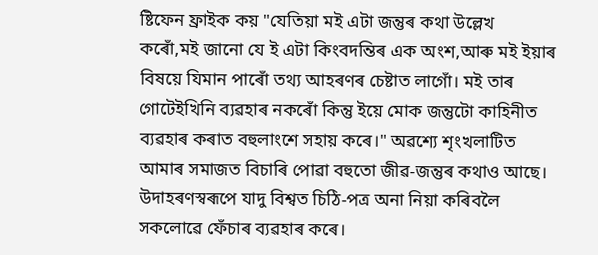ষ্টিফেন ফ্ৰাইক কয় "যেতিয়া মই এটা জন্তুৰ কথা উল্লেখ কৰোঁ,মই জানো যে ই এটা কিংবদন্তিৰ এক অংশ,আৰু মই ইয়াৰ বিষয়ে যিমান পাৰোঁ তথ্য আহৰণৰ চেষ্টাত লাগোঁ। মই তাৰ গোটেইখিনি ব্যৱহাৰ নকৰোঁ কিন্তু ইয়ে মোক জন্তুটো কাহিনীত ব্যৱহাৰ কৰাত বহুলাংশে সহায় কৰে।" অৱশ্যে শৃংখলাটিত আমাৰ সমাজত বিচাৰি পোৱা বহুতো জীৱ-জন্তুৰ কথাও আছে। উদাহৰণস্বৰূপে যাদু বিশ্বত চিঠি-পত্ৰ অনা নিয়া কৰিবলৈ সকলোৱে ফেঁচাৰ ব্যৱহাৰ কৰে।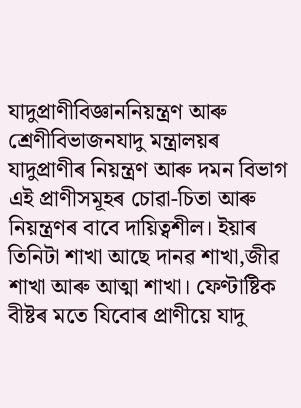যাদুপ্ৰাণীবিজ্ঞাননিয়ন্ত্ৰণ আৰু শ্ৰেণীবিভাজনযাদু মন্ত্ৰালয়ৰ যাদুপ্ৰাণীৰ নিয়ন্ত্ৰণ আৰু দমন বিভাগ এই প্ৰাণীসমূহৰ চোৱা-চিতা আৰু নিয়ন্ত্ৰণৰ বাবে দায়িত্বশীল। ইয়াৰ তিনিটা শাখা আছে দানৱ শাখা,জীৱ শাখা আৰু আত্মা শাখা। ফেণ্টাষ্টিক বীষ্টৰ মতে যিবোৰ প্ৰাণীয়ে যাদু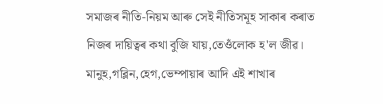সমাজৰ নীতি-নিয়ম আৰু সেই নীতিসমূহ সাকাৰ কৰাত নিজৰ দায়িত্বৰ কথা বুজি যায়,তেওঁলোক হ'ল জীৱ। মানুহ,গব্লিন,হেগ,ভেম্পায়াৰ আদি এই শাখাৰ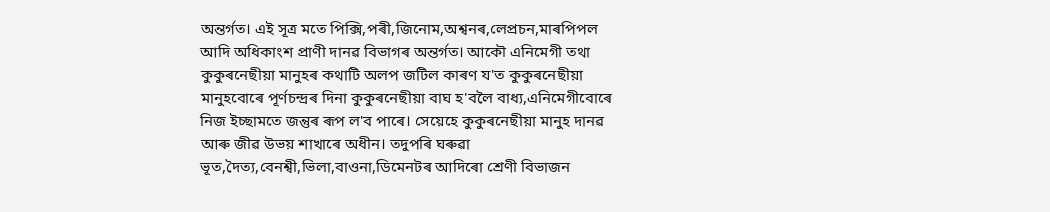অন্তৰ্গত। এই সূত্ৰ মতে পিক্সি,পৰী,জিনোম,অশ্বনৰ,লেপ্ৰচন,মাৰপিপল আদি অধিকাংশ প্ৰাণী দানৱ বিভাগৰ অন্তৰ্গত। আকৌ এনিমেগী তথা কুকুৰনেছীয়া মানুহৰ কথাটি অলপ জটিল কাৰণ য'ত কুকুৰনেছীয়া মানুহবোৰে পূৰ্ণচন্দ্ৰৰ দিনা কুকুৰনেছীয়া বাঘ হ'বলৈ বাধ্য,এনিমেগীবোৰে নিজ ইচ্ছামতে জন্তুৰ ৰূপ ল'ব পাৰে। সেয়েহে কুকুৰনেছীয়া মানুহ দানৱ আৰু জীৱ উভয় শাখাৰে অধীন। তদুপৰি ঘৰুৱা ভূত,দৈত্য,বেনশ্বী,ভিলা,বাওনা,ডিমেনটৰ আদিৰো শ্ৰেণী বিভাজন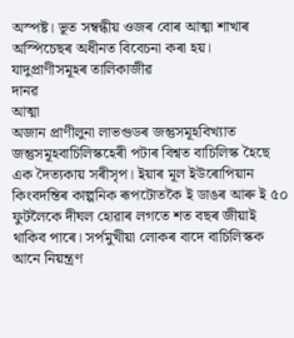অস্পষ্ট। ভূত সম্বন্ধীয় ওজৰ বোৰ আত্মা শাখাৰ অস্পিচেছৰ অধীনত বিবেচনা কৰা হয়। যাদুপ্ৰাণীসমূহৰ তালিকাজীৱ
দানৱ
আত্মা
অজান প্ৰাণীলুনা লাভগুডৰ জন্তুসমূহবিখ্যাত জন্তুসমূহবাচিলিস্কহেৰী পটাৰ বিশ্বত বাচিলিস্ক হৈছে এক দৈত্যকায় সৰীসৃপ। ইয়াৰ মূল ইউৰোপিয়ান কিংবদন্তিৰ কাল্পনিক ৰূপটোতকৈ ই ডাঙৰ আৰু ই ৫০ ফুটলৈকে দীঘল হোৱাৰ লগতে শত বছৰ জীয়াই থাকিব পাৰে। সৰ্পমুখীয়া লোকৰ বাদে বাচিলিস্কক আনে নিয়ন্ত্ৰণ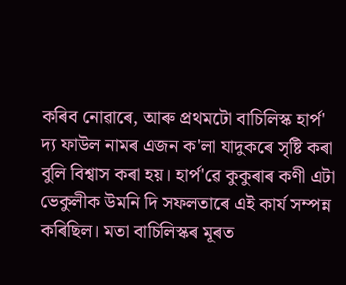কৰিব নোৱাৰে, আৰু প্ৰথমটো বাচিলিস্ক হাৰ্প' দ্য ফাউল নামৰ এজন ক'লা যাদুকৰে সৃষ্টি কৰা বুলি বিশ্বাস কৰা হয়। হাৰ্প'ৱে কুকুৰাৰ কণী এটা ভেকুলীক উমনি দি সফলতাৰে এই কাৰ্য সম্পন্ন কৰিছিল। মতা বাচিলিস্কৰ মূৰত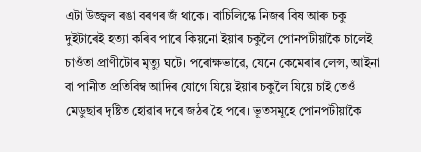এটা উজ্জ্বল ৰঙা বৰণৰ জঁ থাকে। বাচিলিস্কে নিজৰ বিষ আৰু চকু দুইটাৰেই হত্যা কৰিব পাৰে কিয়নো ইয়াৰ চকুলৈ পোনপটীয়াকৈ চালেই চাওঁতা প্ৰাণীটোৰ মৃত্যু ঘটে। পৰোক্ষভাৱে, যেনে কেমেৰাৰ লেন্স, আইনা বা পানীত প্ৰতিবিম্ব আদিৰ যোগে যিয়ে ইয়াৰ চকুলৈ যিয়ে চাই তেওঁ মেডুছাৰ দৃষ্টিত হোৱাৰ দৰে জঠৰ হৈ পৰে। ভূতসমূহে পোনপটীয়াকৈ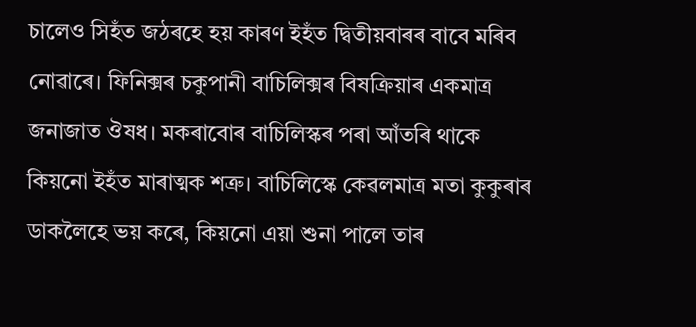চালেও সিহঁত জঠৰহে হয় কাৰণ ইহঁত দ্বিতীয়বাৰৰ বাবে মৰিব নোৱাৰে। ফিনিক্সৰ চকুপানী বাচিলিক্সৰ বিষক্ৰিয়াৰ একমাত্ৰ জনাজাত ঔষধ। মকৰাবোৰ বাচিলিস্কৰ পৰা আঁতৰি থাকে কিয়নো ইহঁত মাৰাত্মক শত্ৰু। বাচিলিস্কে কেৱলমাত্ৰ মতা কুকুৰাৰ ডাকলৈহে ভয় কৰে, কিয়নো এয়া শুনা পালে তাৰ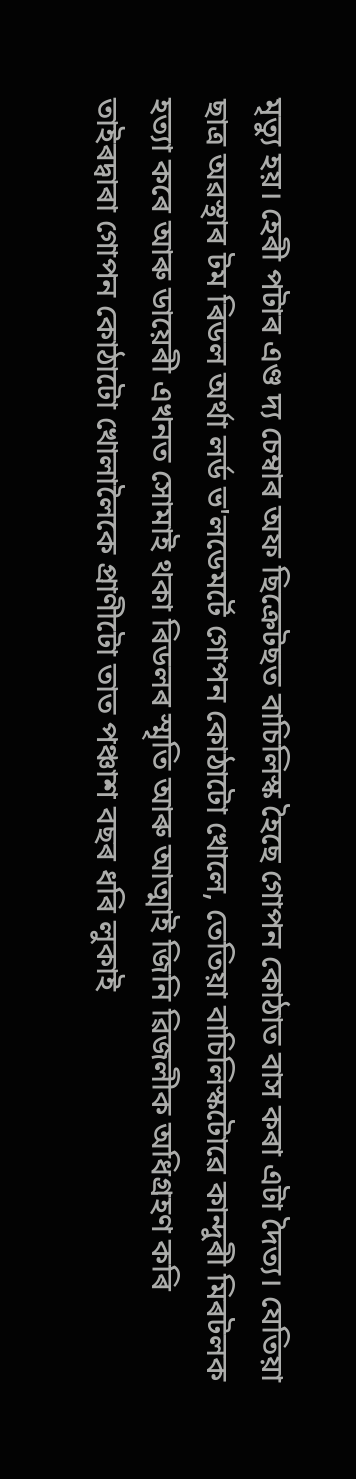মৃত্যু হয়। হেৰী পটাৰ এণ্ড দ্য চেম্বাৰ অফ ছিক্ৰেটছত বাচিলিস্ক হৈছে গোপন কোঠাত বাস কৰা এটা দৈত্য। যেতিয়া ছাত্ৰ অৱস্থাৰ টম ৰিডল অৰ্থা লৰ্ড ভ'লডেমৰ্টে গোপন কোঠাটো খোলে, তেতিয়া বাচিলিস্কটোৱে কান্দুৰী মিৰটলক হত্যা কৰে আৰু ডায়েৰী এখনত সোমাই থকা ৰিডলৰ স্মৃতি আৰু আত্মাই জিনি ৱিজলীক অধিগ্ৰহণ কৰি তাইৰদ্বাৰা গোপন কোঠাটো খোলালৈকে প্ৰাণীটো তাত পঞ্চাশ বছৰ ধৰি লুকাই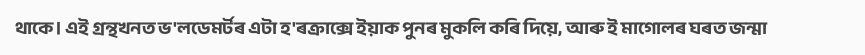থাকে। এই গ্ৰন্থখনত ভ'লডেমৰ্টৰ এটা হ'ৰক্ৰাক্সে ইয়াক পুনৰ মুকলি কৰি দিয়ে, আৰু ই মাগোলৰ ঘৰত জন্মা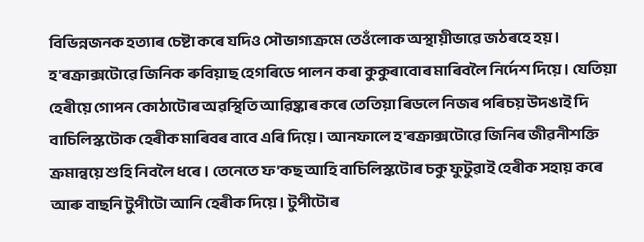বিভিন্নজনক হত্যাৰ চেষ্টা কৰে যদিও সৌভাগ্যক্ৰমে তেওঁলোক অস্থায়ীভাৱে জঠৰহে হয়। হ'ৰক্ৰাক্সটোৱে জিনিক ৰুবিয়াছ হেগৰিডে পালন কৰা কুকুৰাবোৰ মাৰিবলৈ নিৰ্দেশ দিয়ে। যেতিয়া হেৰীয়ে গোপন কোঠাটোৰ অৱস্থিতি আৱিষ্কাৰ কৰে তেতিয়া ৰিডলে নিজৰ পৰিচয় উদঙাই দি বাচিলিস্কটোক হেৰীক মাৰিবৰ বাবে এৰি দিয়ে। আনফালে হ'ৰক্ৰাক্সটোৱে জিনিৰ জীৱনীশক্তি ক্ৰমান্বয়ে শুহি নিবলৈ ধৰে। তেনেতে ফ'কছ আহি বাচিলিস্কটোৰ চকু ফুটুৱাই হেৰীক সহায় কৰে আৰু বাছনি টুপীটো আনি হেৰীক দিয়ে। টুপীটোৰ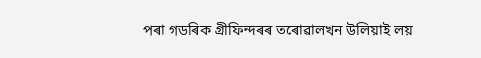পৰা গডৰিক গ্ৰীফিন্দৰৰ তৰোৱালখন উলিয়াই লয়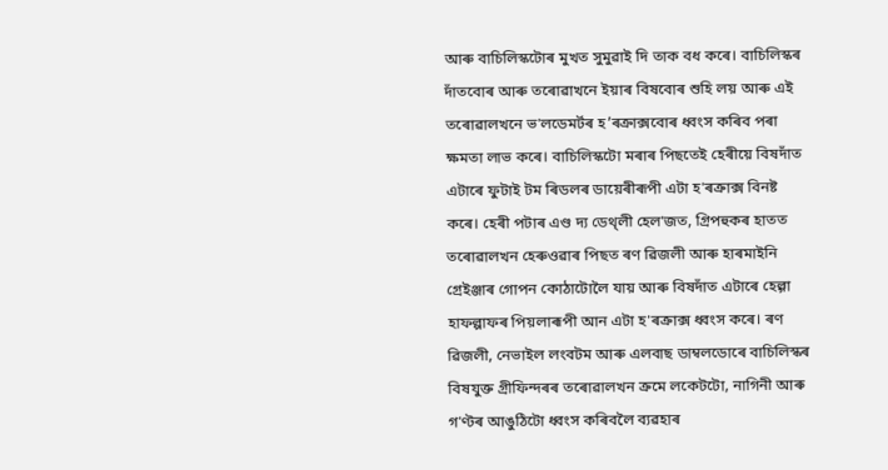আৰু বাচিলিস্কটোৰ মুখত সুমুৱাই দি তাক বধ কৰে। বাচিলিস্কৰ দাঁতবোৰ আৰু তৰোৱাখনে ইয়াৰ বিষবোৰ শুহি লয় আৰু এই তৰোৱালখনে ভ'লডেমৰ্টৰ হ’ৰক্ৰাক্সবোৰ ধ্বংস কৰিব পৰা ক্ষমতা লাভ কৰে। বাচিলিস্কটো মৰাৰ পিছতেই হেৰীয়ে বিষদাঁত এটাৰে ফুটাই টম ৰিডলৰ ডায়েৰীৰূপী এটা হ'ৰক্ৰাক্স বিনষ্ট কৰে। হেৰী পটাৰ এণ্ড দ্য ডেথ্লী হেল'জত, গ্ৰিপহুকৰ হাতত তৰোৱালখন হেৰুওৱাৰ পিছত ৰণ ৱিজলী আৰু হাৰমাইনি গ্ৰেইঞ্জাৰ গোপন কোঠাটোলৈ যায় আৰু বিষদাঁত এটাৰে হেল্গা হাফল্পাফৰ পিয়লাৰূপী আন এটা হ'ৰক্ৰাক্স ধ্বংস কৰে। ৰণ ৱিজলী, নেভাইল লংবটম আৰু এলবাছ ডাম্বলডোৰে বাচিলিস্কৰ বিষযুক্ত গ্ৰীফিন্দৰৰ তৰোৱালখন ক্ৰমে লকেটটো, নাগিনী আৰু গ'ণ্টৰ আঙুঠিটো ধ্বংস কৰিবলৈ ব্যৱহাৰ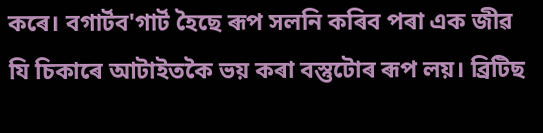কৰে। বগাৰ্টব'গাৰ্ট হৈছে ৰূপ সলনি কৰিব পৰা এক জীৱ যি চিকাৰে আটাইতকৈ ভয় কৰা বস্তুটোৰ ৰূপ লয়। ব্ৰিটিছ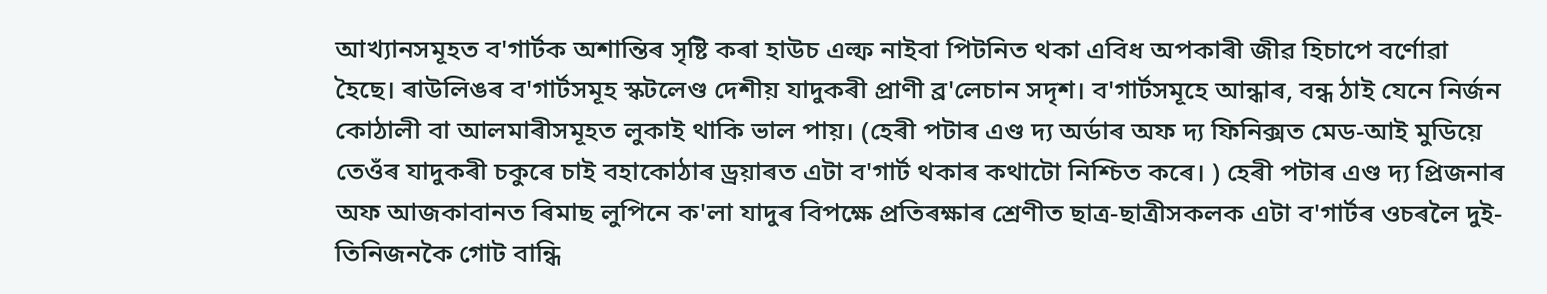আখ্যানসমূহত ব'গাৰ্টক অশান্তিৰ সৃষ্টি কৰা হাউচ এল্ফ নাইবা পিটনিত থকা এবিধ অপকাৰী জীৱ হিচাপে বৰ্ণোৱা হৈছে। ৰাউলিঙৰ ব'গাৰ্টসমূহ স্কটলেণ্ড দেশীয় যাদুকৰী প্ৰাণী ব্ৰ'লেচান সদৃশ। ব'গাৰ্টসমূহে আন্ধাৰ, বন্ধ ঠাই যেনে নিৰ্জন কোঠালী বা আলমাৰীসমূহত লুকাই থাকি ভাল পায়। (হেৰী পটাৰ এণ্ড দ্য অৰ্ডাৰ অফ দ্য ফিনিক্সত মেড-আই মুডিয়ে তেওঁৰ যাদুকৰী চকুৰে চাই বহাকোঠাৰ ড্ৰয়াৰত এটা ব'গাৰ্ট থকাৰ কথাটো নিশ্চিত কৰে। ) হেৰী পটাৰ এণ্ড দ্য প্ৰিজনাৰ অফ আজকাবানত ৰিমাছ লুপিনে ক'লা যাদুৰ বিপক্ষে প্ৰতিৰক্ষাৰ শ্ৰেণীত ছাত্ৰ-ছাত্ৰীসকলক এটা ব'গাৰ্টৰ ওচৰলৈ দুই-তিনিজনকৈ গোট বান্ধি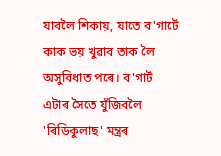যাবলৈ শিকায়, যাতে ব'গাৰ্টে কাক ভয় খুৱাব তাক লৈ অসুবিধাত পৰে। ব'গাৰ্ট এটাৰ সৈতে যুঁজিবলৈ 'ৰিডিকুলাছ' মন্ত্ৰৰ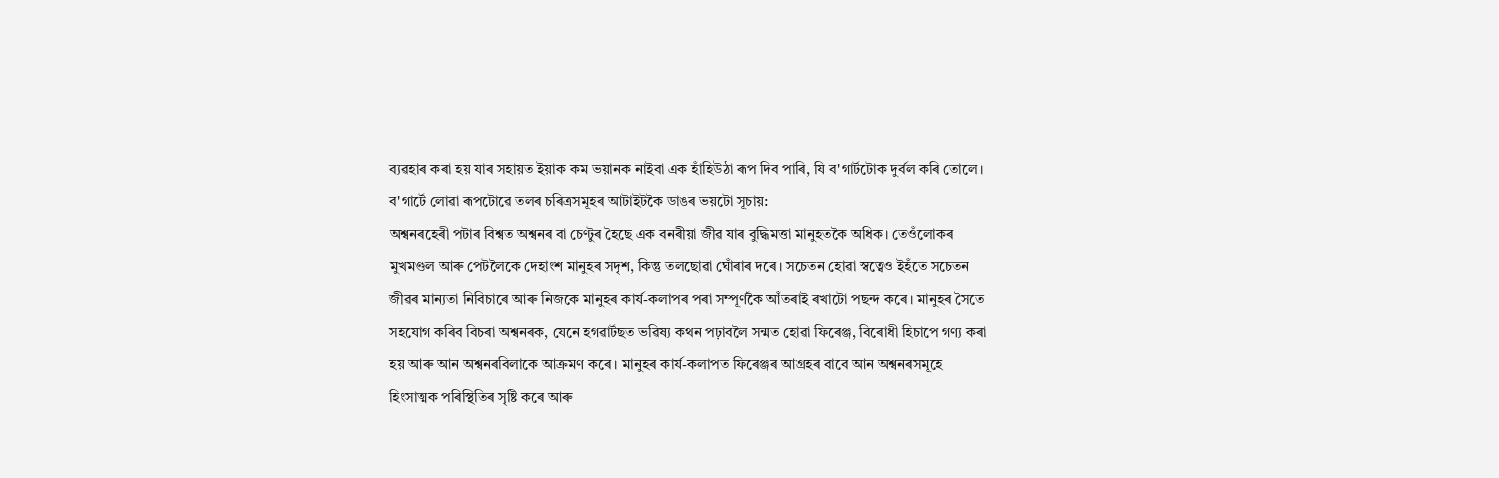ব্যৱহাৰ কৰা হয় যাৰ সহায়ত ইয়াক কম ভয়ানক নাইবা এক হাঁহিউঠা ৰূপ দিব পাৰি, যি ব'গাৰ্টটোক দুৰ্বল কৰি তোলে। ব'গাৰ্টে লোৱা ৰূপটোৱে তলৰ চৰিত্ৰসমূহৰ আটাইটকৈ ডাঙৰ ভয়টো সূচায়:
অশ্বনৰহেৰী পটাৰ বিশ্বত অশ্বনৰ বা চেণ্টুৰ হৈছে এক বনৰীয়া জীৱ যাৰ বুদ্ধিমত্তা মানুহতকৈ অধিক। তেওঁলোকৰ মুখমণ্ডল আৰু পেটলৈকে দেহাংশ মানুহৰ সদৃশ, কিন্তু তলছোৱা ঘোঁৰাৰ দৰে। সচেতন হোৱা স্বত্বেও ইহঁতে সচেতন জীৱৰ মান্যতা নিবিচাৰে আৰু নিজকে মানুহৰ কাৰ্য-কলাপৰ পৰা সম্পূৰ্ণকৈ আঁতৰাই ৰখাটো পছন্দ কৰে। মানুহৰ সৈতে সহযোগ কৰিব বিচৰা অশ্বনৰক, যেনে হগৱাৰ্টছত ভৱিষ্য কথন পঢ়াবলৈ সন্মত হোৱা ফিৰেঞ্জ, বিৰোধী হিচাপে গণ্য কৰা হয় আৰু আন অশ্বনৰবিলাকে আক্ৰমণ কৰে। মানুহৰ কাৰ্য-কলাপত ফিৰেঞ্জৰ আগ্ৰহৰ বাবে আন অশ্বনৰসমূহে হিংসাত্মক পৰিস্থিতিৰ সৃষ্টি কৰে আৰু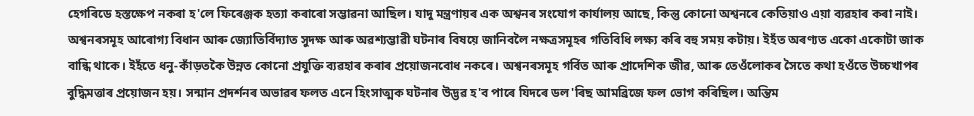হেগৰিডে হস্তক্ষেপ নকৰা হ'লে ফিৰেঞ্জক হত্যা কৰাৰো সম্ভাৱনা আছিল। যাদু মন্ত্ৰণায়ৰ এক অশ্বনৰ সংযোগ কাৰ্যালয় আছে, কিন্তু কোনো অশ্বনৰে কেতিয়াও এয়া ব্যৱহাৰ কৰা নাই। অশ্বনৰসমূহ আৰোগ্য বিধান আৰু জ্যোতিৰ্বিদ্যাত সুদক্ষ আৰু অৱশ্যম্ভাৱী ঘটনাৰ বিষয়ে জানিবলৈ নক্ষত্ৰসমূহৰ গতিবিধি লক্ষ্য কৰি বহু সময় কটায়। ইহঁত অৰণ্যত একো একোটা জাক বান্ধি থাকে। ইহঁতে ধনু-কাঁড়তকৈ উন্নত কোনো প্ৰযুক্তি ব্যৱহাৰ কৰাৰ প্ৰয়োজনবোধ নকৰে। অশ্বনৰসমূহ গৰ্বিত আৰু প্ৰাদেশিক জীৱ, আৰু তেওঁলোকৰ সৈতে কথা হওঁতে উচ্চখাপৰ বুদ্ধিমত্তাৰ প্ৰয়োজন হয়। সন্মান প্ৰদৰ্শনৰ অভাৱৰ ফলত এনে হিংসাত্মক ঘটনাৰ উদ্ভৱ হ'ব পাৰে যিদৰে ডল'ৰিছ আমব্ৰিজে ফল ভোগ কৰিছিল। অন্তিম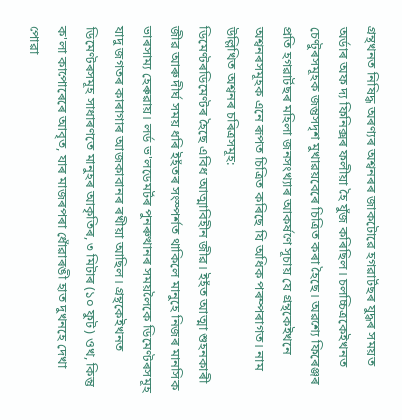গ্ৰন্থখনত নিষিদ্ধ অৰণ্যৰ অশ্বনৰৰ জাকটোৱে হগৱাৰ্টছৰ যুদ্ধৰ সময়ত অৰ্ডাৰ অফ দ্য ফিনিক্সৰ ফলীয়া হৈ যুঁজ কৰিছিল। চলচ্চিত্ৰকেইখনত চেণ্টুৰসমূহক জন্তুসদৃশ মুখাৱয়বেৰে চিত্ৰিত কৰা হৈছে। অৱশ্যে ফিৰেঞ্জৰ প্ৰতি হগৱাৰ্টছৰ মহিলা জনসংখ্যাৰ আকৰ্ষণে সূচায় যে গ্ৰন্থকেইখনে অশ্বনৰসমূহক এনে ৰূপত চিত্ৰিত কৰিছে যি অধিক পৰম্পৰাগত। নাম উল্লিখিত অশ্বনৰ চৰিত্ৰসমূহ:
ডিমেণ্টৰডিমেণ্টৰ হৈছে এবিধ আত্মাবিহীন জীৱ। ইহঁত আত্মা শুহনকাৰী জীৱ আৰু দীৰ্ঘ সময় ধৰি ইহঁতৰ সংস্পৰ্শত থাকিলে মানুহে নিজৰ মানসিক ভাৰসাম্য হেৰুৱায়। লৰ্ড ভ'লডেমৰ্টৰ পুনৰুত্থানৰ সময়লৈকে ডিমেণ্টৰসমূহ যাদু জগতৰ কাৰাগাৰ আজকাবানৰ ৰখীয়া আছিল। গ্ৰন্থকেইখনত ডিমেণ্টৰসমূহ সাধাৰণতে মানুহৰ আকৃতিৰ, ৩ মিটাৰ (১০ ফুট) ওখ, কিন্তু ক'লা কাপোৰেৰে আবৃত, যাৰ মাজৰপৰা ধোঁৱাৰঙী হাত দুখনহে দেখা পোৱা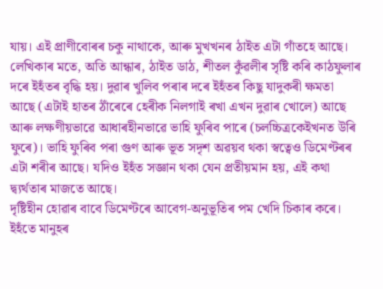যায়। এই প্ৰাণীবোৰৰ চকু নাথাকে, আৰু মুখখনৰ ঠাইত এটা গাঁতহে আছে। লেখিকাৰ মতে, অতি আন্ধাৰ, ঠাইত ডাঠ, শীতল কুঁৱলীৰ সৃষ্টি কৰি কাঠফুলাৰ দৰে ইহঁতৰ বৃদ্ধি হয়। দুৱাৰ খুলিব পৰাৰ দৰে ইহঁতৰ কিছু যাদুকৰী ক্ষমতা আছে (এটাই হাতৰ ঠাঁৰেৰে হেৰীক নিলগাই ৰখা এখন দুৱাৰ খোলে) আছে আৰু লক্ষণীয়ভাৱে আধাৰহীনভাৱে ভাহি ফুৰিব পাৰে (চলচ্চিত্ৰকেইখনত উৰি ফুৰে)। ভাহি ফুৰিব পৰা গুণ আৰু ভূত সদৃশ অৱয়ব থকা স্বত্বেও ডিমেণ্টৰৰ এটা শৰীৰ আছে। যদিও ইহঁত সজ্ঞান থকা যেন প্ৰতীয়মান হয়, এই কথা দ্ব্যৰ্থতাৰ মাজতে আছে।
দৃষ্টিহীন হোৱাৰ বাবে ডিমেণ্টৰে আবেগ-অনুভূতিৰ পম খেদি চিকাৰ কৰে। ইহঁতে মানুহৰ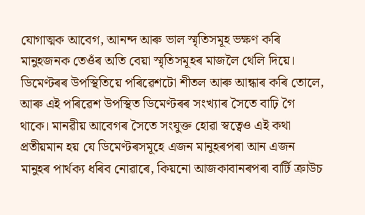যোগাত্মক আবেগ, আনন্দ আৰু ভাল স্মৃতিসমূহ ভক্ষণ কৰি মানুহজনক তেওঁৰ অতি বেয়া স্মৃতিসমূহৰ মাজলৈ থেলি দিয়ে। ডিমেণ্টৰৰ উপস্থিতিয়ে পৰিৱেশটো শীতল আৰু আন্ধাৰ কৰি তোলে, আৰু এই পৰিৱেশ উপস্থিত ডিমেণ্টৰৰ সংখ্যাৰ সৈতে বাঢ়ি গৈ থাকে। মানৱীয় আবেগৰ সৈতে সংযুক্ত হোৱা স্বত্বেও এই কথা প্ৰতীয়মান হয় যে ডিমেণ্টৰসমূহে এজন মানুহৰপৰা আন এজন মানুহৰ পাৰ্থক্য ধৰিব নোৱাৰে, কিয়নো আজকাবানৰপৰা বাৰ্টি ক্ৰাউচ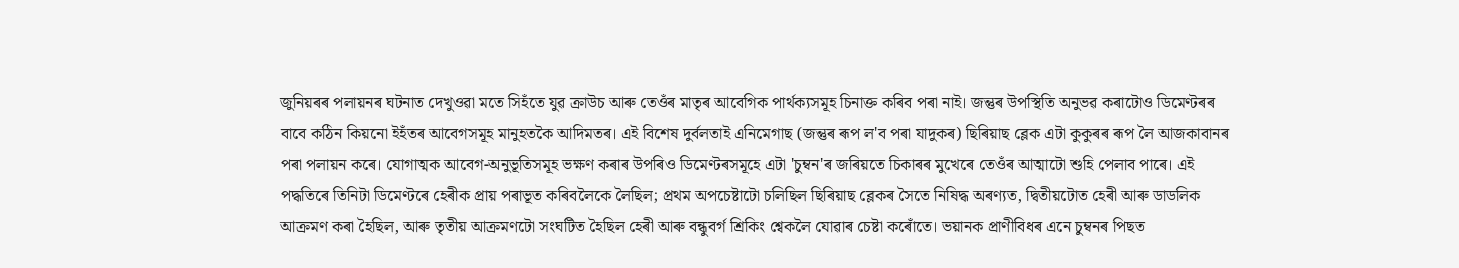জুনিয়ৰৰ পলায়নৰ ঘটনাত দেখুওৱা মতে সিহঁতে যুৱ ক্ৰাউচ আৰু তেওঁৰ মাতৃৰ আবেগিক পাৰ্থক্যসমূহ চিনাক্ত কৰিব পৰা নাই। জন্তুৰ উপস্থিতি অনুভৱ কৰাটোও ডিমেণ্টৰৰ বাবে কঠিন কিয়নো ইহঁতৰ আবেগসমূহ মানুহতকৈ আদিমতৰ। এই বিশেষ দুৰ্বলতাই এনিমেগাছ (জন্তুৰ ৰূপ ল'ব পৰা যাদুকৰ) ছিৰিয়াছ ব্লেক এটা কুকুৰৰ ৰূপ লৈ আজকাবানৰ পৰা পলায়ন কৰে। যোগাত্মক আবেগ-অনুভূতিসমূহ ভক্ষণ কৰাৰ উপৰিও ডিমেণ্টৰসমূহে এটা 'চুম্বন'ৰ জৰিয়তে চিকাৰৰ মুখেৰে তেওঁৰ আত্মাটো শুহি পেলাব পাৰে। এই পদ্ধতিৰে তিনিটা ডিমেণ্টৰে হেৰীক প্ৰায় পৰাভূত কৰিবলৈকে লৈছিল; প্ৰথম অপচেষ্টাটো চলিছিল ছিৰিয়াছ ব্লেকৰ সৈতে নিষিদ্ধ অৰণ্যত, দ্বিতীয়টোত হেৰী আৰু ডাডলিক আক্ৰমণ কৰা হৈছিল, আৰু তৃতীয় আক্ৰমণটো সংঘটিত হৈছিল হেৰী আৰু বন্ধুবৰ্গ শ্ৰিকিং শ্বেকলৈ যোৱাৰ চেষ্টা কৰোঁতে। ভয়ানক প্ৰাণীবিধৰ এনে চুম্বনৰ পিছত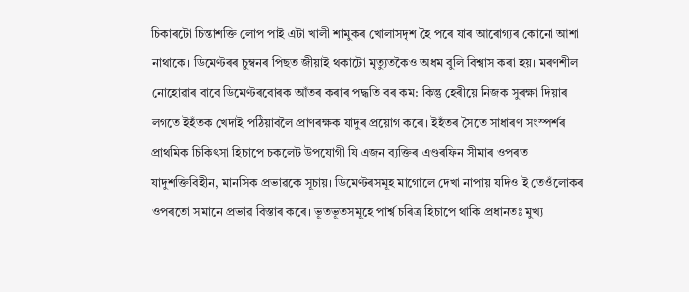চিকাৰটো চিন্তাশক্তি লোপ পাই এটা খালী শামুকৰ খোলাসদৃশ হৈ পৰে যাৰ আৰোগ্যৰ কোনো আশা নাথাকে। ডিমেণ্টৰৰ চুম্বনৰ পিছত জীয়াই থকাটো মৃত্যুতকৈও অধম বুলি বিশ্বাস কৰা হয়। মৰণশীল নোহোৱাৰ বাবে ডিমেণ্টৰবোৰক আঁতৰ কৰাৰ পদ্ধতি বৰ কম: কিন্তু হেৰীয়ে নিজক সুৰক্ষা দিয়াৰ লগতে ইহঁতক খেদাই পঠিয়াবলৈ প্ৰাণৰক্ষক যাদুৰ প্ৰয়োগ কৰে। ইহঁতৰ সৈতে সাধাৰণ সংস্পৰ্শৰ প্ৰাথমিক চিকিৎসা হিচাপে চকলেট উপযোগী যি এজন ব্যক্তিৰ এণ্ডৰফিন সীমাৰ ওপৰত যাদুশক্তিবিহীন, মানসিক প্ৰভাৱকে সূচায়। ডিমেণ্টৰসমূহ মাগোলে দেখা নাপায় যদিও ই তেওঁলোকৰ ওপৰতো সমানে প্ৰভাৱ বিস্তাৰ কৰে। ভূতভূতসমূহে পাৰ্শ্ব চৰিত্ৰ হিচাপে থাকি প্ৰধানতঃ মুখ্য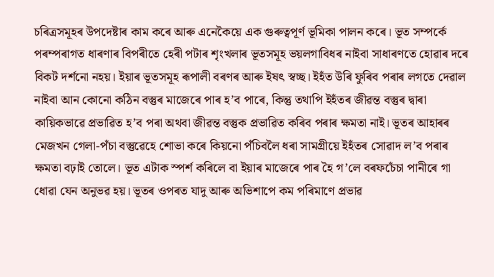চৰিত্ৰসমূহৰ উপদেষ্টাৰ কাম কৰে আৰু এনেকৈয়ে এক গুৰুত্বপূৰ্ণ ভূমিকা পালন কৰে। ভূত সম্পৰ্কে পৰম্পৰাগত ধাৰণাৰ বিপৰীতে হেৰী পটাৰ শৃংখলাৰ ভূতসমূহ ভয়লগাবিধৰ নাইবা সাধাৰণতে হোৱাৰ দৰে বিকট দৰ্শনো নহয়। ইয়াৰ ভূতসমূহ ৰূপালী বৰণৰ আৰু ইষৎ স্বচ্ছ। ইহঁত উৰি ফুৰিব পৰাৰ লগতে দেৱাল নাইবা আন কোনো কঠিন বস্তুৰ মাজেৰে পাৰ হ’ব পাৰে, কিন্তু তথাপি ইহঁতৰ জীৱন্ত বস্তুৰ দ্বাৰা কায়িকভাৱে প্ৰভাৱিত হ’ব পৰা অথবা জীৱন্ত বস্তুক প্ৰভাৱিত কৰিব পৰাৰ ক্ষমতা নাই। ভূতৰ আহাৰৰ মেজখন গেলা-পঁচা বস্তুৱেহে শোভা কৰে কিয়নো পঁচিবলৈ ধৰা সামগ্ৰীয়ে ইহঁতৰ সোৱাদ ল’ব পৰাৰ ক্ষমতা বঢ়াই তোলে। ভূত এটাক স্পৰ্শ কৰিলে বা ইয়াৰ মাজেৰে পাৰ হৈ গ’লে বৰফচেঁচা পানীৰে গা ধোৱা যেন অনুভৱ হয়। ভূতৰ ওপৰত যাদু আৰু অভিশাপে কম পৰিমাণে প্ৰভাৱ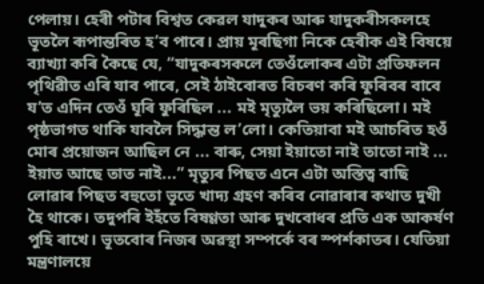পেলায়। হেৰী পটাৰ বিশ্বত কেৱল যাদুকৰ আৰু যাদুকৰীসকলহে ভূতলৈ ৰূপান্তৰিত হ’ব পাৰে। প্ৰায় মূৰছিগা নিকে হেৰীক এই বিষয়ে ব্যাখ্যা কৰি কৈছে যে, “যাদুকৰসকলে তেওঁলোকৰ এটা প্ৰতিফলন পৃথিৱীত এৰি যাব পাৰে, সেই ঠাইবোৰত বিচৰণ কৰি ফুৰিবৰ বাবে য’ত এদিন তেওঁ ঘূৰি ফুৰিছিল ... মই মৃত্যুলৈ ভয় কৰিছিলো। মই পৃষ্ঠভাগত থাকি যাবলৈ সিদ্ধান্ত ল’লো। কেতিয়াবা মই আচৰিত হওঁ মোৰ প্ৰয়োজন আছিল নে ... বাৰু, সেয়া ইয়াতো নাই তাতো নাই ... ইয়াত আছে তাত নাই...” মৃত্যুৰ পিছত এনে এটা অস্তিত্ব বাছি লোৱাৰ পিছত বহুতো ভূতে খাদ্য গ্ৰহণ কৰিব নোৱাৰাৰ কথাত দুখী হৈ থাকে। তদুপৰি ইহঁতে বিষণ্ণতা আৰু দুখবোধৰ প্ৰতি এক আকৰ্ষণ পুহি ৰাখে। ভূতবোৰ নিজৰ অৱস্থা সম্পৰ্কে বৰ স্পৰ্শকাতৰ। যেতিয়া মন্ত্ৰণালয়ে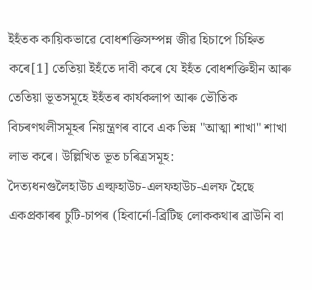ইহঁতক কায়িকভাৱে বোধশক্তিসম্পন্ন জীৱ হিচাপে চিহ্নিত কৰে[1] তেতিয়া ইহঁতে দাবী কৰে যে ইহঁত বোধশক্তিহীন আৰু তেতিয়া ভূতসমূহে ইহঁতৰ কাৰ্যকলাপ আৰু ভৌতিক বিচৰণথলীসমূহৰ নিয়ন্ত্ৰণৰ বাবে এক ভিন্ন "আত্মা শাখা" শাখা লাভ কৰে। উল্লিখিত ভূত চৰিত্ৰসমূহ:
দৈত্যধনগুলৈহাউচ এল্ফহাউচ-এলফহাউচ-এলফ হৈছে একপ্ৰকাৰৰ চুটি-চাপৰ (হিবাৰ্নো-ব্ৰিটিছ লোককথাৰ ব্ৰাউনি বা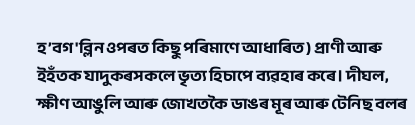হ’বগ'ব্লিন ওপৰত কিছু পৰিমাণে আধাৰিত) প্ৰাণী আৰু ইহঁতক যাদুকৰসকলে ভৃত্য হিচাপে ব্যৱহাৰ কৰে। দীঘল, ক্ষীণ আঙুলি আৰু জোখতকৈ ডাঙৰ মূৰ আৰু টেনিছ বলৰ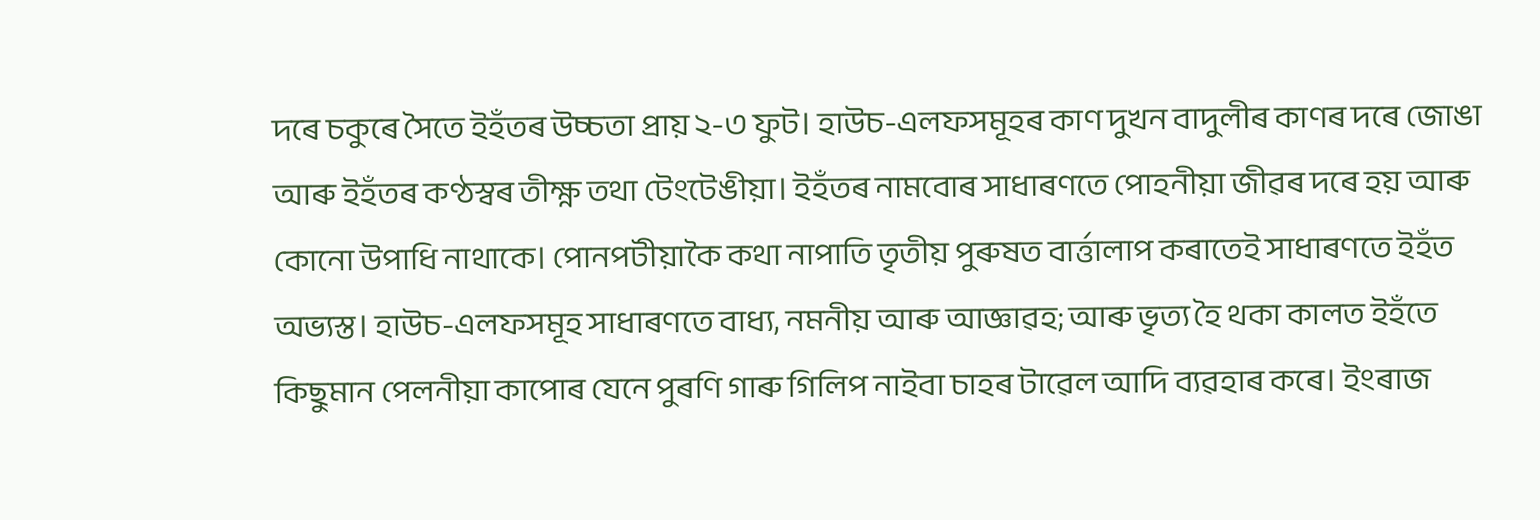দৰে চকুৰে সৈতে ইহঁতৰ উচ্চতা প্ৰায় ২-৩ ফুট। হাউচ-এলফসমূহৰ কাণ দুখন বাদুলীৰ কাণৰ দৰে জোঙা আৰু ইহঁতৰ কণ্ঠস্বৰ তীক্ষ্ণ তথা টেংটেঙীয়া। ইহঁতৰ নামবোৰ সাধাৰণতে পোহনীয়া জীৱৰ দৰে হয় আৰু কোনো উপাধি নাথাকে। পোনপটীয়াকৈ কথা নাপাতি তৃতীয় পুৰুষত বাৰ্ত্তালাপ কৰাতেই সাধাৰণতে ইহঁত অভ্যস্ত। হাউচ-এলফসমূহ সাধাৰণতে বাধ্য, নমনীয় আৰু আজ্ঞাৱহ; আৰু ভৃত্য হৈ থকা কালত ইহঁতে কিছুমান পেলনীয়া কাপোৰ যেনে পুৰণি গাৰু গিলিপ নাইবা চাহৰ টাৱেল আদি ব্যৱহাৰ কৰে। ইংৰাজ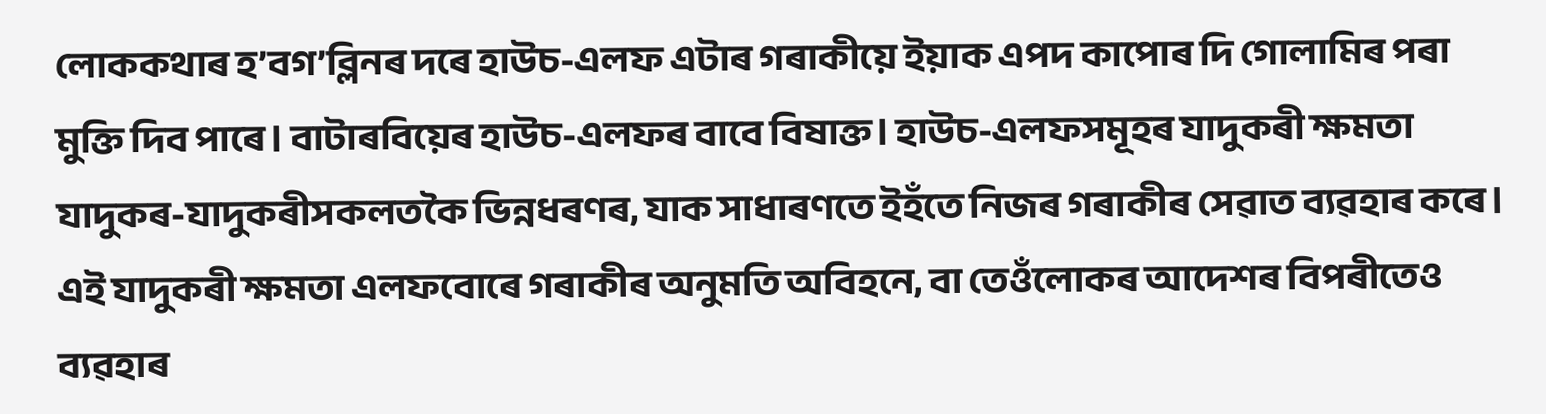লোককথাৰ হ’বগ’ব্লিনৰ দৰে হাউচ-এলফ এটাৰ গৰাকীয়ে ইয়াক এপদ কাপোৰ দি গোলামিৰ পৰা মুক্তি দিব পাৰে। বাটাৰবিয়েৰ হাউচ-এলফৰ বাবে বিষাক্ত। হাউচ-এলফসমূহৰ যাদুকৰী ক্ষমতা যাদুকৰ-যাদুকৰীসকলতকৈ ভিন্নধৰণৰ, যাক সাধাৰণতে ইহঁতে নিজৰ গৰাকীৰ সেৱাত ব্যৱহাৰ কৰে। এই যাদুকৰী ক্ষমতা এলফবোৰে গৰাকীৰ অনুমতি অবিহনে, বা তেওঁলোকৰ আদেশৰ বিপৰীতেও ব্যৱহাৰ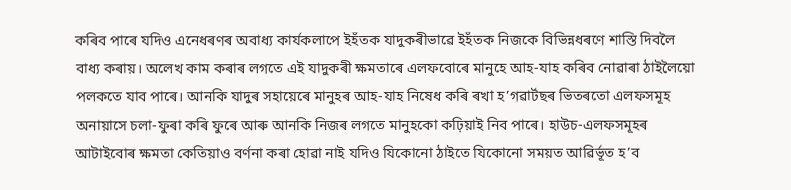কৰিব পাৰে যদিও এনেধৰণৰ অবাধ্য কাৰ্যকলাপে ইহঁতক যাদুকৰীভাৱে ইহঁতক নিজকে বিভিন্নধৰণে শাস্তি দিবলৈ বাধ্য কৰায়। অলেখ কাম কৰাৰ লগতে এই যাদুকৰী ক্ষমতাৰে এলফবোৰে মানুহে আহ-যাহ কৰিব নোৱাৰা ঠাইলৈয়ো পলকতে যাব পাৰে। আনকি যাদুৰ সহায়েৰে মানুহৰ আহ-যাহ নিষেধ কৰি ৰখা হ’গৱাৰ্টছৰ ভিতৰতো এলফসমূহ অনায়াসে চলা-ফুৰা কৰি ফুৰে আৰু আনকি নিজৰ লগতে মানুহকো কঢ়িয়াই নিব পাৰে। হাউচ-এলফসমূহৰ আটাইবোৰ ক্ষমতা কেতিয়াও বৰ্ণনা কৰা হোৱা নাই যদিও যিকোনো ঠাইতে যিকোনো সময়ত আৱিৰ্ভূত হ’ব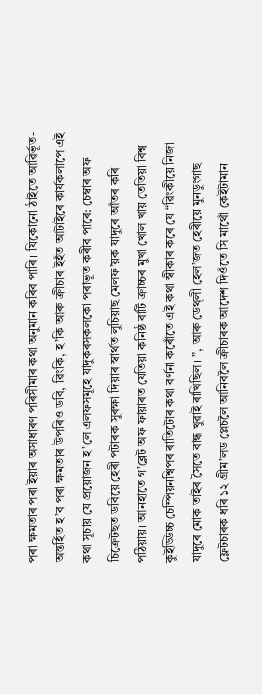পৰা ক্ষমতাৰ পৰা ইয়াৰ অসাধাৰণ পৰিসীমাৰ কথা অনুমান কৰিব পাৰি। যিকোনো ঠাইতে আৱিৰ্ভূত-অন্তৰ্হিত হ’ব পৰা ক্ষমতাৰ উপৰিও ডবি, ৱিংকি, হ’কি আৰু ক্ৰীচাৰ ইহঁত আটাইৰে কাৰ্যকলাপে এই কথা সূচায় যে প্ৰয়োজন হ’লে এলফসমূহে যাদুকৰসকলকো পৰাভূত কৰীব পাৰে: চেম্বাৰ অফ চিক্ৰেটছত ডবিয়ে হেৰী পটাৰক সুৰক্ষা দিয়াৰ স্বাৰ্থত লুচিয়াছ মেলফ’য়ক যাদুৰে আঁতৰ কৰি পঠিয়ায়। আনহাতে গ’ব্লেট অফ ফায়াৰত যেতিয়া কনিষ্ঠ বাৰ্টি ক্ৰাচ্চৰ মুখা খোল খায় তেতিয়া বিশ্ব কুইড্ডিচ্চ চেম্পিয়নশ্বিপৰ ৰাতিটোৰ কথা বৰ্ণনা কৰোঁতে এই কথা স্বীকাৰ কৰে যে “ৱিংকীয়ে নিজা যাদুৰে মোক তাইৰ সৈতে বান্ধ খুৱাই ৰাখিছিল। ”, আৰু ডেথ্লী হেল’জত হেৰীয়ে মুনডুংগাছ ফ্লেটচাৰক ধৰি ১২ গ্ৰীম’লড প্লেচলৈ আনিবলৈ ক্ৰীচাৰক আদেশ দিওঁতে সি মাথোঁ কেইটামান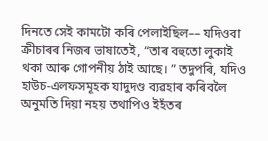দিনতে সেই কামটো কৰি পেলাইছিল–– যদিওবা ক্ৰীচাৰৰ নিজৰ ভাষাতেই, “তাৰ বহুতো লুকাই থকা আৰু গোপনীয় ঠাই আছে। ” তদুপৰি, যদিও হাউচ-এলফসমূহক যাদুদণ্ড ব্যৱহাৰ কৰিবলৈ অনুমতি দিয়া নহয় তথাপিও ইহঁতৰ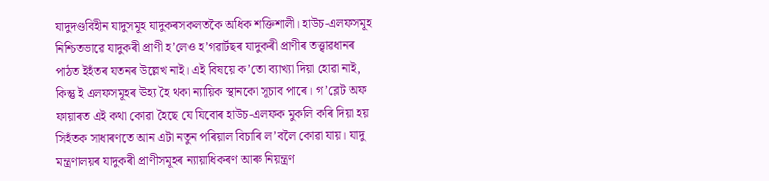যাদুদণ্ডবিহীন যাদুসমূহ যাদুকৰসকলতকৈ অধিক শক্তিশালী। হাউচ-এলফসমূহ নিশ্চিতভাৱে যাদুকৰী প্ৰাণী হ’লেও হ’গৱাৰ্টছৰ যাদুকৰী প্ৰাণীৰ তত্ত্বাৱধানৰ পাঠত ইহঁতৰ যতনৰ উল্লেখ নাই। এই বিষয়ে ক’তো ব্যাখ্যা দিয়া হোৱা নাই, কিন্তু ই এলফসমূহৰ ঊহ্য হৈ থকা ন্যায়িক স্থানকো সূচাব পাৰে। গ’ব্লেট অফ ফায়াৰত এই কথা কোৱা হৈছে যে যিবোৰ হাউচ-এলফক মুকলি কৰি দিয়া হয় সিহঁতক সাধাৰণতে আন এটা নতুন পৰিয়াল বিচাৰি ল’বলৈ কোৱা যায়। যাদু মন্ত্ৰণালয়ৰ যাদুকৰী প্ৰাণীসমূহৰ ন্যায়াধিকৰণ আৰু নিয়ন্ত্ৰণ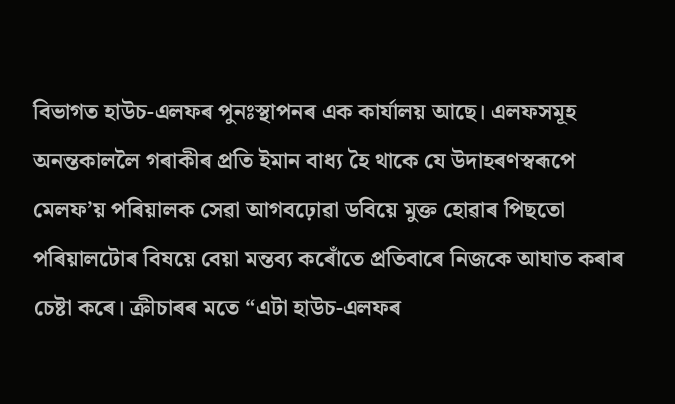বিভাগত হাউচ-এলফৰ পুনঃস্থাপনৰ এক কাৰ্যালয় আছে। এলফসমূহ অনন্তকাললৈ গৰাকীৰ প্ৰতি ইমান বাধ্য হৈ থাকে যে উদাহৰণস্বৰূপে মেলফ’য় পৰিয়ালক সেৱা আগবঢ়োৱা ডবিয়ে মুক্ত হোৱাৰ পিছতো পৰিয়ালটোৰ বিষয়ে বেয়া মন্তব্য কৰোঁতে প্ৰতিবাৰে নিজকে আঘাত কৰাৰ চেষ্টা কৰে। ক্ৰীচাৰৰ মতে “এটা হাউচ-এলফৰ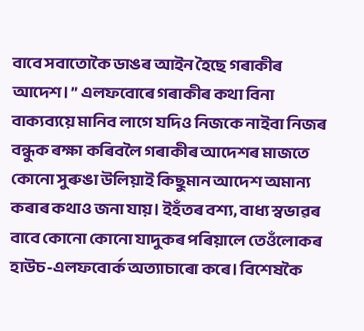বাবে সবাতোকৈ ডাঙৰ আইন হৈছে গৰাকীৰ আদেশ। ” এলফবোৰে গৰাকীৰ কথা বিনা বাক্যব্যয়ে মানিব লাগে যদিও নিজকে নাইবা নিজৰ বন্ধুক ৰক্ষা কৰিবলৈ গৰাকীৰ আদেশৰ মাজতে কোনো সুৰুঙা উলিয়াই কিছুমান আদেশ অমান্য কৰাৰ কথাও জনা যায়। ইহঁতৰ বশ্য, বাধ্য স্বভাৱৰ বাবে কোনো কোনো যাদুকৰ পৰিয়ালে তেওঁলোকৰ হাউচ-এলফবোৰ্ক অত্যাচাৰো কৰে। বিশেষকৈ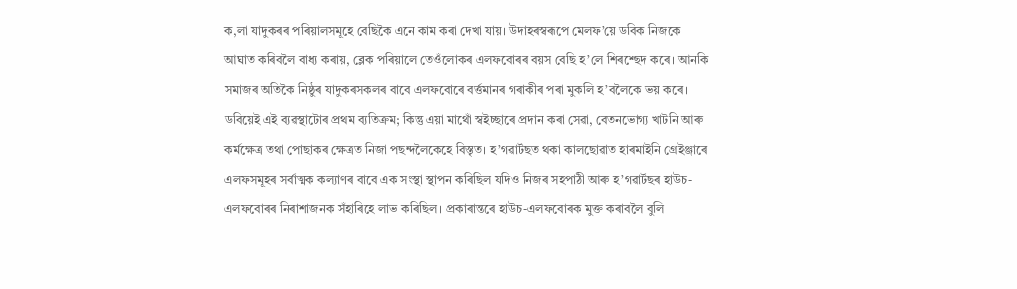ক,লা যাদুকৰৰ পৰিয়ালসমূহে বেছিকৈ এনে কাম কৰা দেখা যায়। উদাহৰস্বৰূপে মেলফ’য়ে ডবিক নিজকে আঘাত কৰিবলৈ বাধ্য কৰায়, ব্লেক পৰিয়ালে তেওঁলোকৰ এলফবোৰৰ বয়স বেছি হ’লে শিৰশ্ছেদ কৰে। আনকি সমাজৰ অতিকৈ নিষ্ঠুৰ যাদুকৰসকলৰ বাবে এলফবোৰে বৰ্ত্তমানৰ গৰাকীৰ পৰা মুকলি হ’বলৈকে ভয় কৰে। ডবিয়েই এই ব্যৱস্থাটোৰ প্ৰথম ব্যতিক্ৰম; কিন্তু এয়া মাথোঁ স্বইচ্ছাৰে প্ৰদান কৰা সেৱা, বেতনভোগ্য খাটনি আৰু কৰ্মক্ষেত্ৰ তথা পোছাকৰ ক্ষেত্ৰত নিজা পছন্দলৈকেহে বিস্তৃত। হ’গৱাৰ্টছত থকা কালছোৱাত হাৰমাইনি গ্ৰেইঞ্জাৰে এলফসমূহৰ সৰ্বাত্মক কল্যাণৰ বাবে এক সংস্থা স্থাপন কৰিছিল যদিও নিজৰ সহপাঠী আৰু হ’গৱাৰ্টছৰ হাউচ-এলফবোৰৰ নিৰাশাজনক সঁহাৰিহে লাভ কৰিছিল। প্ৰকাৰান্তৰে হাউচ-এলফবোৰক মুক্ত কৰাবলৈ বুলি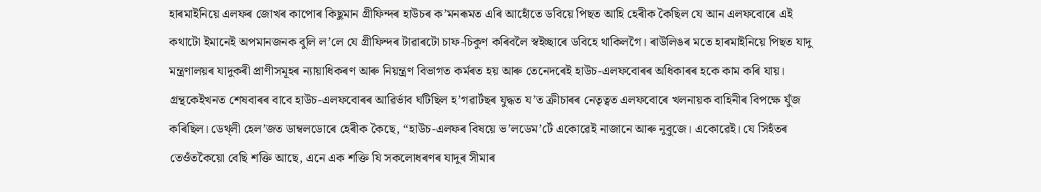হাৰমাইনিয়ে এলফৰ জোখৰ কাপোৰ কিছুমান গ্ৰীফিন্দৰ হাউচৰ ক’মনৰূমত এৰি আহোঁতে ডবিয়ে পিছত আহি হেৰীক কৈছিল যে আন এলফবোৰে এই কথাটো ইমানেই অপমানজনক বুলি ল’লে যে গ্ৰীফিন্দৰ টাৱাৰটো চাফ-চিকুণ কৰিবলৈ স্বইচ্ছাৰে ডবিহে থাকিলগৈ। ৰাউলিঙৰ মতে হাৰমাইনিয়ে পিছত যাদু মন্ত্ৰণালয়ৰ যাদুকৰী প্ৰাণীসমূহৰ ন্যায়াধিকৰণ আৰু নিয়ন্ত্ৰণ বিভাগত কৰ্মৰত হয় আৰু তেনেদৰেই হাউচ-এলফবোৰৰ অধিকাৰৰ হকে কাম কৰি যায়। গ্ৰন্থকেইখনত শেষবাৰৰ বাবে হাউচ-এলফবোৰৰ আৱিৰ্ভাব ঘটিছিল হ’গৱাৰ্টছৰ যুদ্ধত য’ত ক্ৰীচাৰৰ নেতৃত্বত এলফবোৰে খলনায়ক বাহিনীৰ বিপক্ষে যুঁজ কৰিছিল। ডেথ্লী হেল’জত ডাম্বলডোৰে হেৰীক কৈছে, “হাউচ-এলফৰ বিষয়ে ভ’লডেম’ৰ্টে একোৱেই নাজানে আৰু নুবুজে। একোৱেই। যে সিহঁতৰ তেওঁতকৈয়ো বেছি শক্তি আছে, এনে এক শক্তি যি সকলোধৰণৰ যাদুৰ সীমাৰ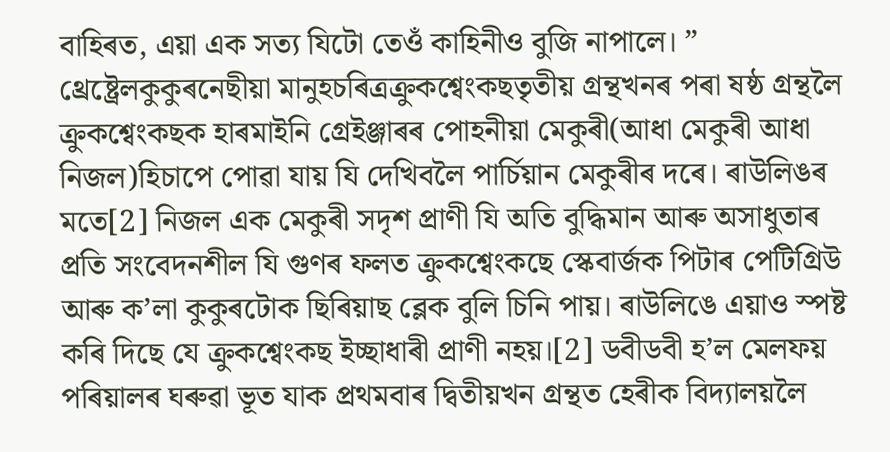বাহিৰত, এয়া এক সত্য যিটো তেওঁ কাহিনীও বুজি নাপালে। ” থ্ৰেষ্ট্ৰেলকুকুৰনেছীয়া মানুহচৰিত্ৰক্ৰুকশ্বেংকছতৃতীয় গ্ৰন্থখনৰ পৰা ষষ্ঠ গ্ৰন্থলৈ ক্ৰুকশ্বেংকছক হাৰমাইনি গ্ৰেইঞ্জাৰৰ পোহনীয়া মেকুৰী(আধা মেকুৰী আধা নিজল)হিচাপে পোৱা যায় যি দেখিবলৈ পাৰ্চিয়ান মেকুৰীৰ দৰে। ৰাউলিঙৰ মতে[2] নিজল এক মেকুৰী সদৃশ প্ৰাণী যি অতি বুদ্ধিমান আৰু অসাধুতাৰ প্ৰতি সংবেদনশীল যি গুণৰ ফলত ক্ৰুকশ্বেংকছে স্কেবাৰ্জক পিটাৰ পেটিগ্ৰিউ আৰু ক’লা কুকুৰটোক ছিৰিয়াছ ব্লেক বুলি চিনি পায়। ৰাউলিঙে এয়াও স্পষ্ট কৰি দিছে যে ক্ৰুকশ্বেংকছ ইচ্ছাধাৰী প্ৰাণী নহয়।[2] ডবীডবী হ’ল মেলফয় পৰিয়ালৰ ঘৰুৱা ভূত যাক প্ৰথমবাৰ দ্বিতীয়খন গ্ৰন্থত হেৰীক বিদ্যালয়লৈ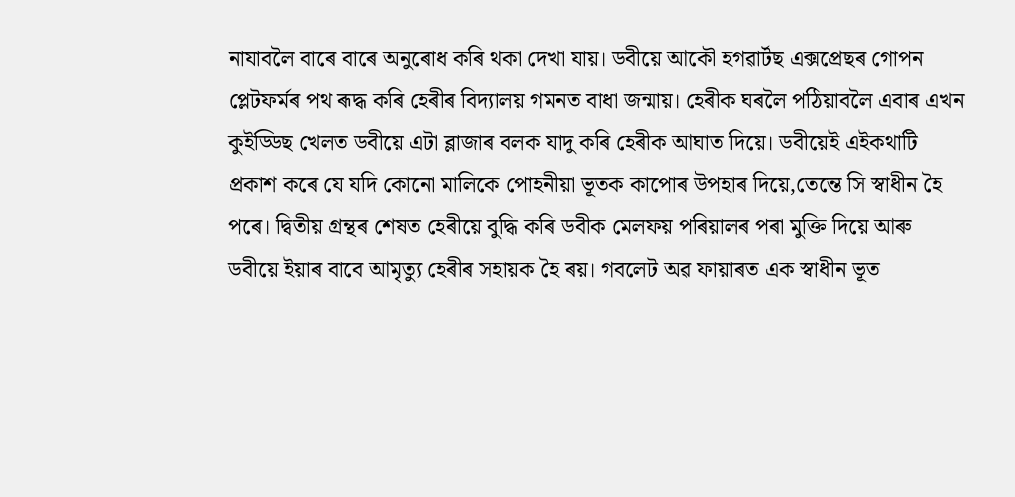নাযাবলৈ বাৰে বাৰে অনুৰোধ কৰি থকা দেখা যায়। ডবীয়ে আকৌ হগৱাৰ্টছ এক্সপ্ৰেছৰ গোপন প্লেটফৰ্মৰ পথ ৰূদ্ধ কৰি হেৰীৰ বিদ্যালয় গমনত বাধা জন্মায়। হেৰীক ঘৰলৈ পঠিয়াবলৈ এবাৰ এখন কুইড্ডিছ খেলত ডবীয়ে এটা ব্লাজাৰ বলক যাদু কৰি হেৰীক আঘাত দিয়ে। ডবীয়েই এইকথাটি প্ৰকাশ কৰে যে যদি কোনো মালিকে পোহনীয়া ভূতক কাপোৰ উপহাৰ দিয়ে,তেন্তে সি স্বাধীন হৈ পৰে। দ্বিতীয় গ্ৰন্থৰ শেষত হেৰীয়ে বুদ্ধি কৰি ডবীক মেলফয় পৰিয়ালৰ পৰা মুক্তি দিয়ে আৰু ডবীয়ে ইয়াৰ বাবে আমৃত্যু হেৰীৰ সহায়ক হৈ ৰয়। গবলেট অৱ ফায়াৰত এক স্বাধীন ভূত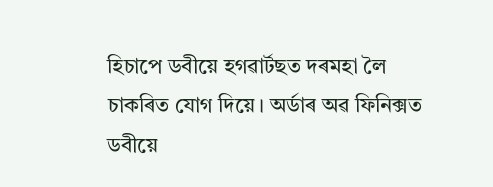হিচাপে ডবীয়ে হগৱাৰ্টছত দৰমহা লৈ চাকৰিত যোগ দিয়ে। অৰ্ডাৰ অৱ ফিনিক্সত ডবীয়ে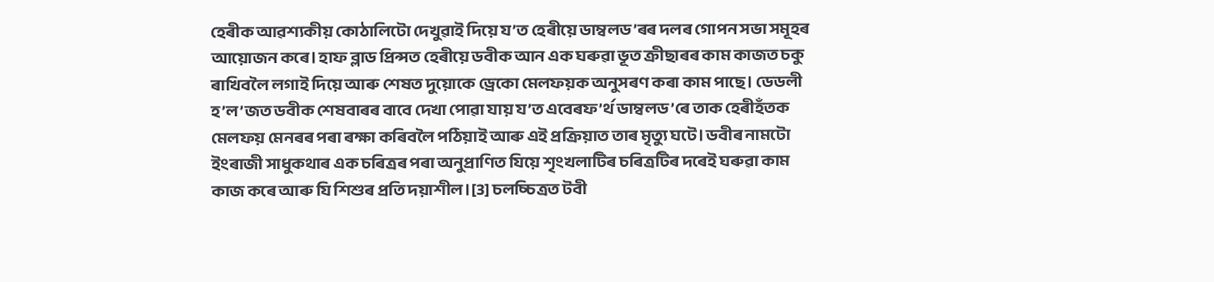হেৰীক আৱশ্যকীয় কোঠালিটো দেখুৱাই দিয়ে য’ত হেৰীয়ে ডাম্বলড’ৰৰ দলৰ গোপন সভা সমূহৰ আয়োজন কৰে। হাফ ব্লাড প্ৰিন্সত হেৰীয়ে ডবীক আন এক ঘৰুৱা ভূত ক্ৰীছাৰৰ কাম কাজত চকু ৰাখিবলৈ লগাই দিয়ে আৰু শেষত দুয়োকে ড্ৰেকো মেলফয়ক অনুসৰণ কৰা কাম পাছে। ডেডলী হ’ল’জত ডবীক শেষবাৰৰ বাবে দেখা পোৱা যায় য’ত এবেৰফ’ৰ্থ ডাম্বলড’ৰে তাক হেৰীহঁতক মেলফয় মেনৰৰ পৰা ৰক্ষা কৰিবলৈ পঠিয়াই আৰু এই প্ৰক্ৰিয়াত তাৰ মৃত্যু ঘটে। ডবীৰ নামটো ইংৰাজী সাধুকথাৰ এক চৰিত্ৰৰ পৰা অনুপ্ৰাণিত যিয়ে শৃংখলাটিৰ চৰিত্ৰটিৰ দৰেই ঘৰুৱা কাম কাজ কৰে আৰু যি শিশুৰ প্ৰতি দয়াশীল।[3] চলচ্চিত্ৰত টবী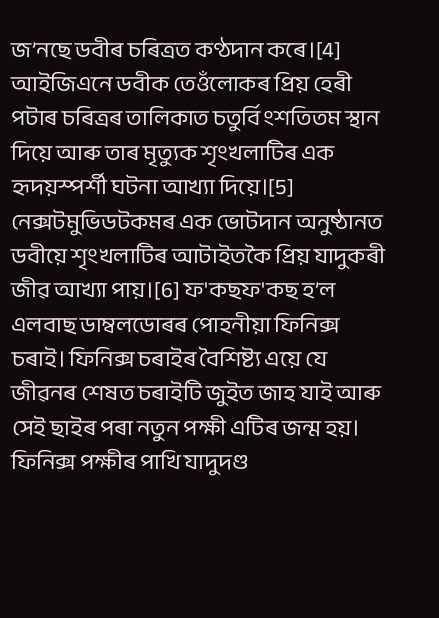জ’নছে ডবীৰ চৰিত্ৰত কণ্ঠদান কৰে।[4] আইজিএনে ডবীক তেওঁলোকৰ প্ৰিয় হেৰী পটাৰ চৰিত্ৰৰ তালিকাত চতুৰ্বিংশতিতম স্থান দিয়ে আৰু তাৰ মৃত্যুক শৃংখলাটিৰ এক হৃদয়স্পৰ্শী ঘটনা আখ্যা দিয়ে।[5] নেক্সটমুভিডটকমৰ এক ভোটদান অনুষ্ঠানত ডবীয়ে শৃংখলাটিৰ আটাইতকৈ প্ৰিয় যাদুকৰী জীৱ আখ্যা পায়।[6] ফ'কছফ'কছ হ’ল এলবাছ ডাম্বলডোৰৰ পোহনীয়া ফিনিক্স চৰাই। ফিনিক্স চৰাইৰ বৈশিষ্ট্য এয়ে যে জীৱনৰ শেষত চৰাইটি জুইত জাহ যাই আৰু সেই ছাইৰ পৰা নতুন পক্ষী এটিৰ জন্ম হয়। ফিনিক্স পক্ষীৰ পাখি যাদুদণ্ড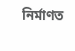নিৰ্মাণত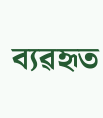ব্যৱহৃত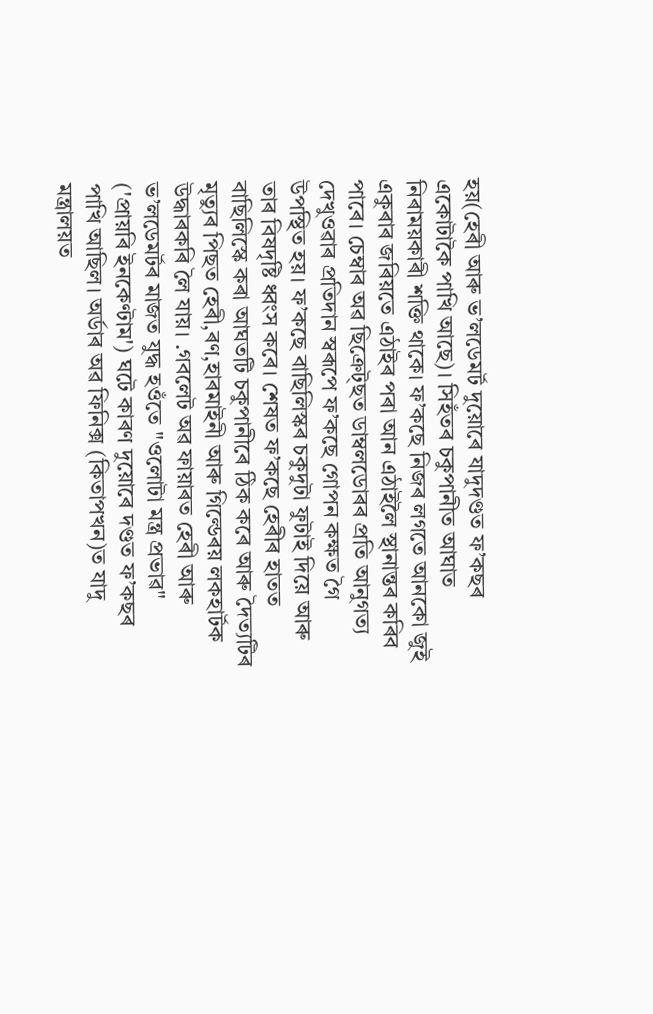হয়(হেৰী আৰু ভ’লডেমৰ্ট দুয়োৰে যাদুদণ্ডত ফ’কছৰ একোটাকৈ পাখি আছে)। সিহঁতৰ চকুপানীত আঘাত নিৰাময়কাৰী শক্তি থাকে। ফ’কছে নিজৰ লগতে আনকো জুই একুৰাৰ জৰিয়তে এঠাইৰ পৰা আন এঠাইলৈ স্থানান্তৰ কৰিব পাৰে। চেম্বাৰ অৱ ছিক্ৰেট্ছত ডাম্বলডোৰৰ প্ৰতি আনুগত্য দেখুওৱাৰ প্ৰতিদান স্বৰূপে ফ’কছে গোপন কক্ষত গৈ উপস্থিত হয়। ফ’কছে বাছিলিস্কৰ চকুদুটা ফুটাই দিয়ে আৰু তাৰ বিষদৃষ্টি ধ্বংস কৰে। শেষত ফ’কছে হেৰীৰ হাতত বাছিলিস্কে কৰা আঘতটি চকুপানীৰে ঠিক কৰে আৰু দৈত্যটিৰ মৃত্যুৰ পিছত হেৰী,ৰণ,হাৰমাইনী আৰু গিল্ডেৰয় লকহাৰ্টক উদ্ধাৰকৰি লৈ যায়। .গবলেট অৱ ফায়াৰত হেৰী আৰু ভ’লডেমৰ্টৰ মাজত যুদ্ধ হওঁতে "ওলোটা মন্ত্ৰ প্ৰভাৱ" ('প্ৰায়ৰি ইনকেণ্টাম') ঘটে কাৰণ দুয়োৰে দণ্ডত ফ’কছৰ পাখি আছিল। অৰ্ডাৰ অৱ ফিনিক্স (কিতাপখন)ত যাদু মন্ত্ৰালয়ত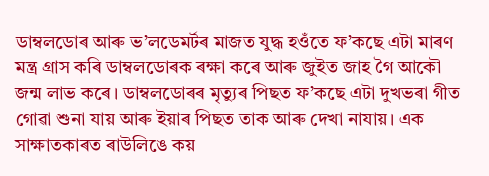ডাম্বলডোৰ আৰু ভ’লডেমৰ্টৰ মাজত যুদ্ধ হওঁতে ফ’কছে এটা মাৰণ মন্ত্ৰ গ্ৰাস কৰি ডাম্বলডোৰক ৰক্ষা কৰে আৰু জুইত জাহ গৈ আকৌ জন্ম লাভ কৰে। ডাম্বলডোৰৰ মৃত্যুৰ পিছত ফ’কছে এটা দুখভৰা গীত গোৱা শুনা যায় আৰু ইয়াৰ পিছত তাক আৰু দেখা নাযায়। এক সাক্ষাতকাৰত ৰাউলিঙে কয়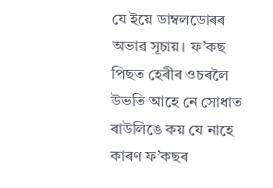যে ইয়ে ডাম্বলডোৰৰ অভাৱ সূচায়। ফ’কছ পিছত হেৰীৰ ওচৰলৈ উভতি আহে নে সোধাত ৰাউলিঙে কয় যে নাহে কাৰণ ফ’কছৰ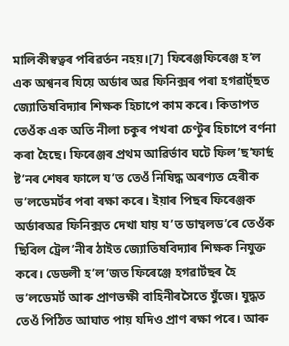মালিকীস্বত্বৰ পৰিৱৰ্তন নহয়।[7] ফিৰেঞ্জফিৰেঞ্জ হ’ল এক অশ্বনৰ যিয়ে অৰ্ডাৰ অৱ ফিনিক্সৰ পৰা হগৱাৰ্ট্ছত জ্যোতিষবিদ্যাৰ শিক্ষক হিচাপে কাম কৰে। কিতাপত তেওঁক এক অতি নীলা চকুৰ পখৰা চেণ্টুৰ হিচাপে বৰ্ণনা কৰা হৈছে। ফিৰেঞ্জৰ প্ৰথম আৱিৰ্ভাব ঘটে ফিল’ছ’ফাৰ্ছ ষ্ট’নৰ শেষৰ ফালে য’ত তেওঁ নিষিদ্ধ অৰণ্যত হেৰীক ভ’লডেমৰ্টৰ পৰা ৰক্ষা কৰে। ইয়াৰ পিছৰ ফিৰেঞ্জক অৰ্ডাৰঅৱ ফিনিক্সত দেখা যায় য’ত ডাম্বলড’ৰে তেওঁক ছিবিল ট্ৰেল’নীৰ ঠাইত জ্যোতিষবিদ্যাৰ শিক্ষক নিযুক্ত কৰে। ডেডলী হ’ল’জত ফিৰেঞ্জে হগৱাৰ্টছৰ হৈ ভ’লডেমৰ্ট আৰু প্ৰাণভক্ষী বাহিনীৰসৈতে যুঁজে। যুদ্ধত তেওঁ পিঠিত আঘাত পায় যদিও প্ৰাণ ৰক্ষা পৰে। আৰু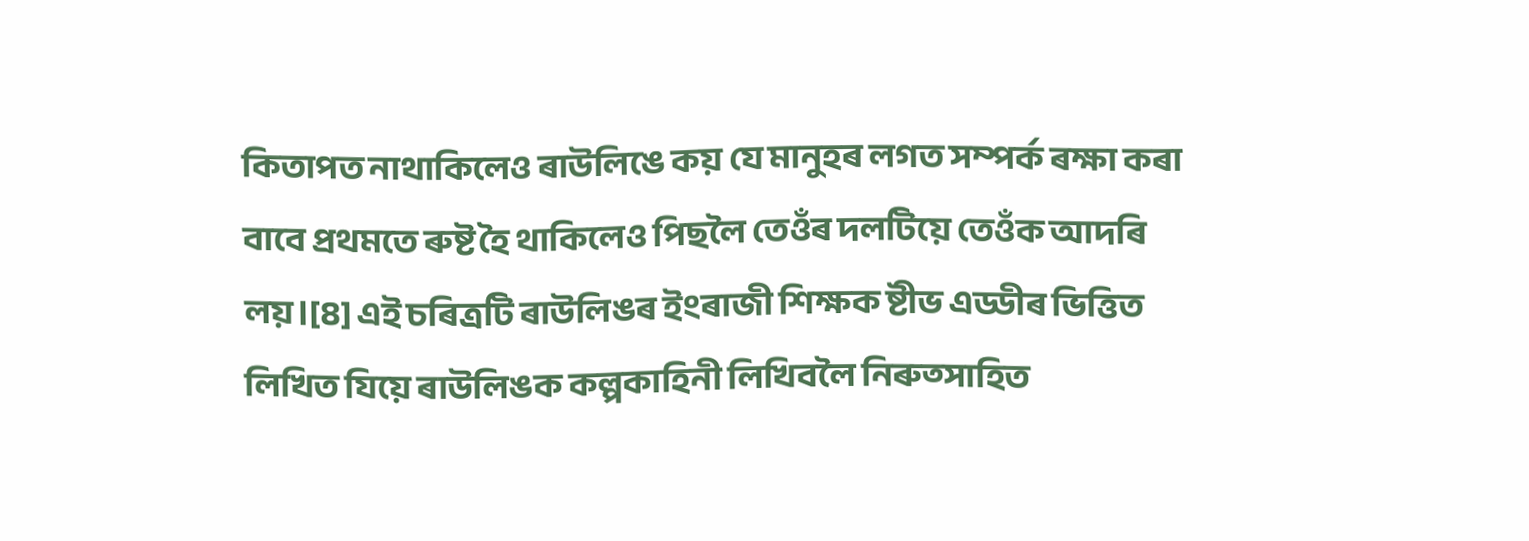কিতাপত নাথাকিলেও ৰাউলিঙে কয় যে মানুহৰ লগত সম্পৰ্ক ৰক্ষা কৰা বাবে প্ৰথমতে ৰুষ্ট হৈ থাকিলেও পিছলৈ তেওঁৰ দলটিয়ে তেওঁক আদৰি লয়।[8] এই চৰিত্ৰটি ৰাউলিঙৰ ইংৰাজী শিক্ষক ষ্টীভ এড্ডীৰ ভিত্তিত লিখিত যিয়ে ৰাউলিঙক কল্পকাহিনী লিখিবলৈ নিৰুত্সাহিত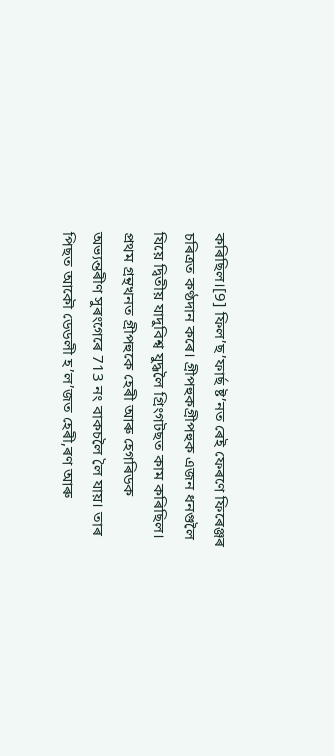কৰিছিল।[9] ফিল’ছ’ফাৰ্ছ ষ্ট’নত ৰেই ফেৰণে ফিৰেঞ্জৰ চৰিত্ৰত কণ্ঠদান কৰে। গ্ৰীপহুকগ্ৰীপহুক এজন ধনগুলৈ যিয়ে দ্বিতীয় যাদুবিশ্ব যুদ্ধলৈ গ্ৰিংগটছত কাম কৰিছিল। প্ৰথম গ্ৰন্থখনত গ্ৰীপহুকে হেৰী আৰু হেগৰিডক অভ্যন্তৰীণ সুৰংগেৰে 713 নং বাকচলৈ লৈ যায়। তাৰ পিছত আকৌ ডেডলী হ’ল’জত হেৰী,ৰণ আৰু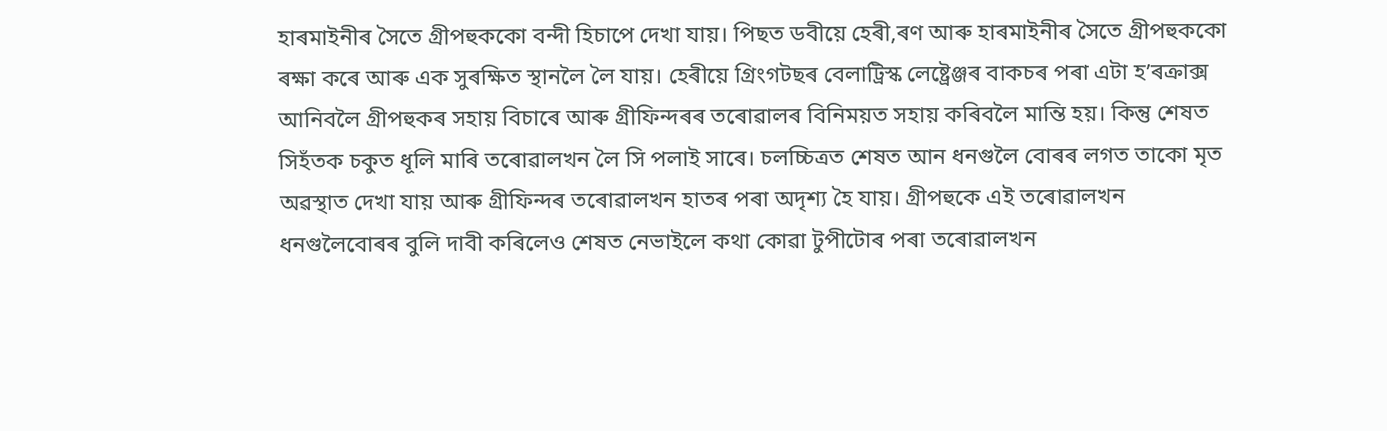হাৰমাইনীৰ সৈতে গ্ৰীপহুককো বন্দী হিচাপে দেখা যায়। পিছত ডবীয়ে হেৰী,ৰণ আৰু হাৰমাইনীৰ সৈতে গ্ৰীপহুককো ৰক্ষা কৰে আৰু এক সুৰক্ষিত স্থানলৈ লৈ যায়। হেৰীয়ে গ্ৰিংগটছৰ বেলাট্ৰিস্ক লেষ্ট্ৰেঞ্জৰ বাকচৰ পৰা এটা হ’ৰক্ৰাক্স আনিবলৈ গ্ৰীপহুকৰ সহায় বিচাৰে আৰু গ্ৰীফিন্দৰৰ তৰোৱালৰ বিনিময়ত সহায় কৰিবলৈ মান্তি হয়। কিন্তু শেষত সিহঁতক চকুত ধূলি মাৰি তৰোৱালখন লৈ সি পলাই সাৰে। চলচ্চিত্ৰত শেষত আন ধনগুলৈ বোৰৰ লগত তাকো মৃত অৱস্থাত দেখা যায় আৰু গ্ৰীফিন্দৰ তৰোৱালখন হাতৰ পৰা অদৃশ্য হৈ যায়। গ্ৰীপহুকে এই তৰোৱালখন ধনগুলৈবোৰৰ বুলি দাবী কৰিলেও শেষত নেভাইলে কথা কোৱা টুপীটোৰ পৰা তৰোৱালখন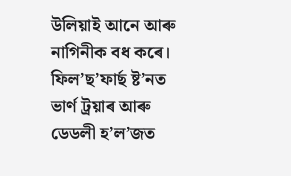উলিয়াই আনে আৰু নাগিনীক বধ কৰে। ফিল’ছ’ফাৰ্ছ ষ্ট’নত ভাৰ্ণ ট্ৰয়াৰ আৰু ডেডলী হ’ল’জত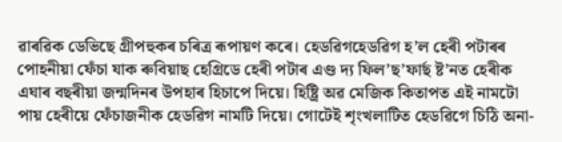ৱাৰৱিক ডেভিছে গ্ৰীপহুকৰ চৰিত্ৰ ৰূপায়ণ কৰে। হেডৱিগহেডৱিগ হ’ল হেৰী পটাৰৰ পোহনীয়া ফেঁচা যাক ৰুবিয়াছ হেগ্ৰিডে হেৰী পটাৰ এণ্ড দ্য ফিল’ছ’ফাৰ্ছ ষ্ট’নত হেৰীক এঘাৰ বছৰীয়া জন্মদিনৰ উপহাৰ হিচাপে দিয়ে। হিষ্ট্ৰি অৱ মেজিক কিতাপত এই নামটো পায় হেৰীয়ে ফেঁচাজনীক হেডৱিগ নামটি দিয়ে। গোটেই শৃংখলাটিত হেডৱিগে চিঠি অনা-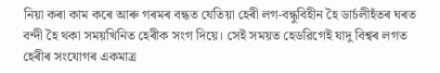নিয়া কৰা কাম কৰে আৰু গৰমৰ বন্ধত যেতিয়া হেৰী লগ-বন্ধুবিহীন হৈ ডাৰ্চলীহঁতৰ ঘৰত বন্দী হৈ থকা সময়খিনিত হেৰীক সংগ দিয়ে। সেই সময়ত হেডৱিগেই যাদু বিশ্বৰ লগত হেৰীৰ সংযোগৰ একমাত্ৰ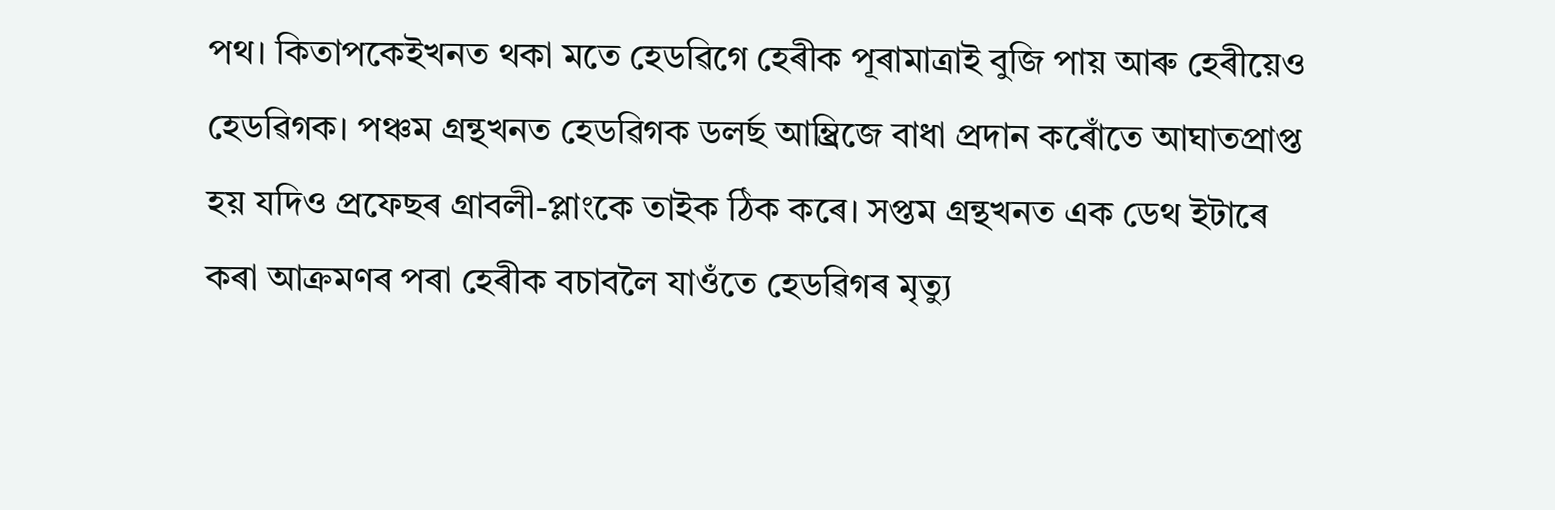পথ। কিতাপকেইখনত থকা মতে হেডৱিগে হেৰীক পূৰামাত্ৰাই বুজি পায় আৰু হেৰীয়েও হেডৱিগক। পঞ্চম গ্ৰন্থখনত হেডৱিগক ডলৰ্ছ আম্ব্ৰিজে বাধা প্ৰদান কৰোঁতে আঘাতপ্ৰাপ্ত হয় যদিও প্ৰফেছৰ গ্ৰাবলী-প্লাংকে তাইক ঠিক কৰে। সপ্তম গ্ৰন্থখনত এক ডেথ ইটাৰে কৰা আক্ৰমণৰ পৰা হেৰীক বচাবলৈ যাওঁতে হেডৱিগৰ মৃত্যু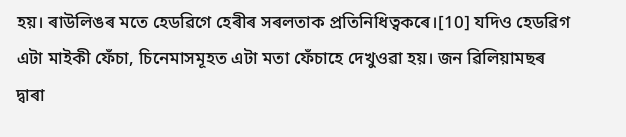হয়। ৰাউলিঙৰ মতে হেডৱিগে হেৰীৰ সৰলতাক প্ৰতিনিধিত্বকৰে।[10] যদিও হেডৱিগ এটা মাইকী ফেঁচা, চিনেমাসমূহত এটা মতা ফেঁচাহে দেখুওৱা হয়। জন ৱিলিয়ামছৰ দ্বাৰা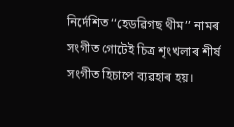নিৰ্দেশিত ‘‘হেডৱিগছ থীম’’ নামৰ সংগীত গোটেই চিত্ৰ শৃংখলাৰ শীৰ্ষ সংগীত হিচাপে ব্যৱহাৰ হয়।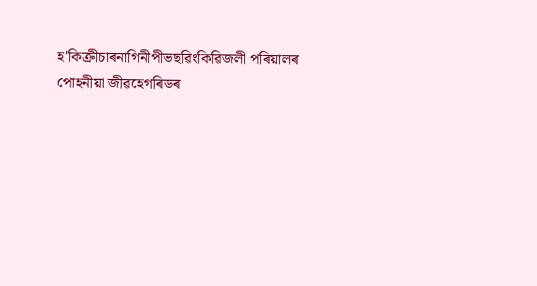হ'কিক্ৰীচাৰনাগিনীপীভছৱিংকিৱিজলী পৰিয়ালৰ পোহনীয়া জীৱহেগৰিডৰ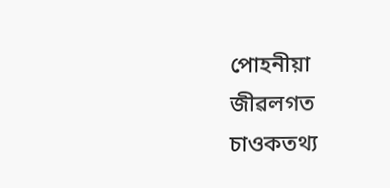পোহনীয়া জীৱলগত চাওকতথ্য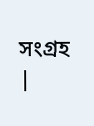সংগ্ৰহ
|